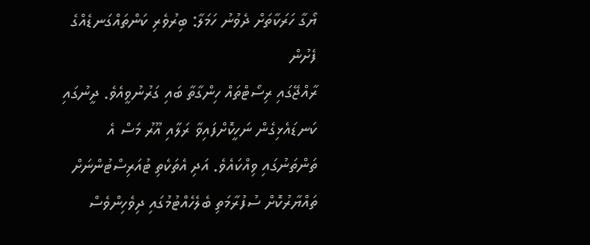ޔޯގާ ހަރަކާތަށް ދެވުނު ހަމަލާ: ބިރުވެރި ކަންތައްގަނޑެއްގެ ފެށުން
ރާއްޖޭގައި ރިސޯޓްތައް ހިންގާތާ ބައި ގަރުނުވީއެވެ. ދީނުގައި ކަނޑައެޅިގެން ނަހީކޮށްފައިވާ ރަލާއި އޫރު މަސް އެ ތަންތަނުގައި ވިއްކައެވެ. އަދި އެތަކެތި ޓުއަރިސްޓުންނަށް ތައްޔާރުކޮށް ސުފުރާމަތި ބެލެހެއްޓުމުގައި ދިވެހިންވެސް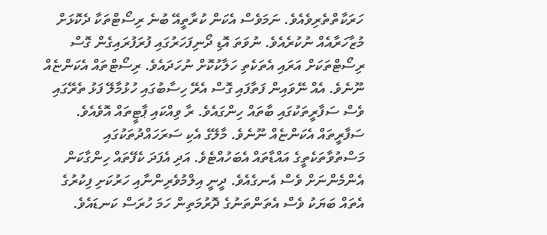ހަރަކާތްތެރިވެއެވެ. ނަމަވެސް އެކަން ކުރާތީއޭ ބުނެ ރިސޯޓްތަކާ ދެކޮޅަށް މުޒާހަރާއެއް ނުކުރެއެވެ. ނުވަތަ އޮޑި ދޯނިފަހަރުގައި ފުރަފުރައިގެން ގޮސް ރިސޯޓްތަކަށް އަރައި އެތަކެތި ހަލާކުކޮށް ނުހަދައެވެ. ރިސޯޓްތައް އެކަންޏެއް ނޫނެވެ. އެއް ނޭވައިން ފަތާފައި ގޮސް އެރޭ ހިސާބުގައި ހުޅުމާލޭ ފަޅު ތެރޭގައި ވެސް ސަފާރީތަކުގައި ބާތައް ހިންގައެވެ. ރާ ވިއްކައި ޕާޓީތައް އޮވެއެވެ.
ސަފާރީތައް އެކަންޏެއް ނޫނެވެ. މާލޭގެ އެކި ސަރަހައްދުތަކުގައި މަސްތުވާތަކެތީގެ އައްޑާތައް އެބަހުއްޓެވެ. އަދި އެފަދަ ކެފޭތައް ހިންގާކަން އެންމެންނަށް ވެސް އެނގެއެވެ. ދީނީ އިލްމުވެރިންނާއި ހަރުކަށި ފިކުރުގެ އެތައް ބަޔަކު ވެސް އެތަންތަނުގެ ދޮރުމަތިން ހަމަ ހުރަސް ކަނޑައެވެ.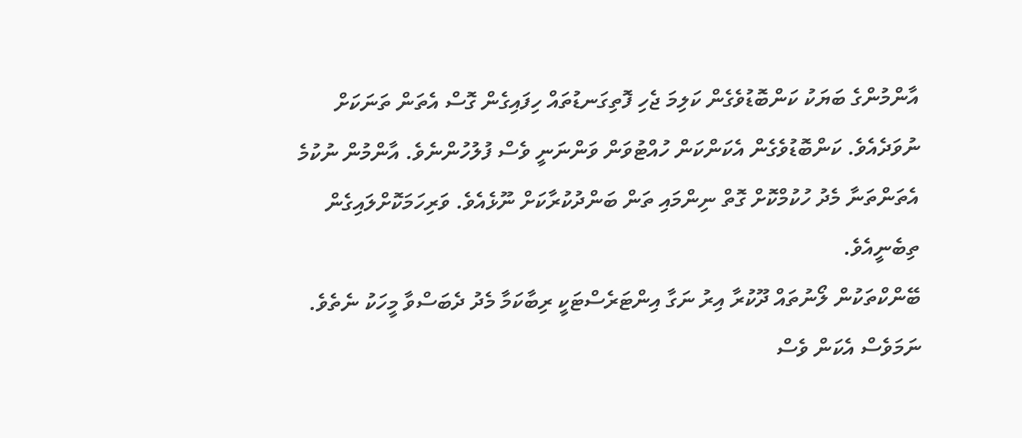އާންމުންގެ ބަޔަކު ކަންބޮޑުވެގެން ކަލިމަ ޖެހި ފޮތިގަނޑުތައް ހިފައިގެން ގޮސް އެތަން ތަނަކަށް ނުވަދެއެވެ. ކަންބޮޑުވެގެން އެކަންކަން ހުއްޓުވަން ވަންނަނީ ވެސް ފުލުހުންނެވެ. އާންމުން ނުކުމެ އެތަންތަނާ މެދު ހުކުމްކޮށް ގޮތް ނިންމައި ތަން ބަންދުކުރާކަށް ނޫޅެއެވެ. ވަރިހަމަކޮށްލައިގެން ތިބެނީއެވެ.
ބޭންކްތަކުން ލޯނުތައް ދޫކުރާ އިރު ނަގާ އިންޓަރެސްޓަކީ ރިބާކަމާ މެދު ދެބަސްވާ މީހަކު ނެތެވެ. ނަމަވެސް އެކަން ވެސް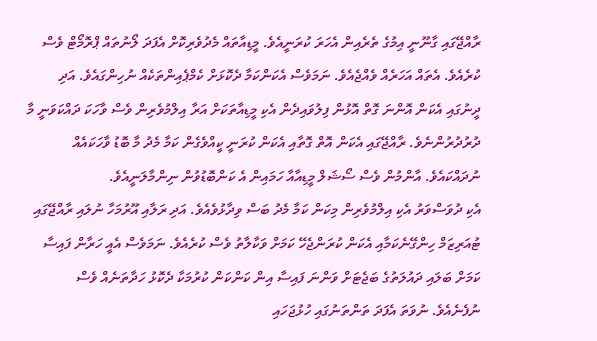ރާއްޖޭގައި ގާނޫނީ އިމުގެ ތެރެއިން އެހަރަ ކުރަނީއެވެ. މީޑިއާތައް މެދުވެރިކޮށް އެފަދަ ލޯނުތައް ޕްރޮމޯޓް ވެސް ކުރެއެވެ. އެތައް އަހަރެއް ވެއްޖެއެވެ. ނަމަވެސް އެކަންކަމާ ދެކޮޅަށް ކެމްޕެއިންތަކެއް ނުހިންގައެވެ. އަދި ދީނުގައި އެކަން އޮންނަ ގޮތް އޮޅުން ފިލުވައިދެން އެކި މީޑިއާތަކަށް އަރާ އިލްމުވެރިން ވެސް ވާހަކަ ދައްކަވަނީ މާ ދުރުދުރުންނެވެ. ރާއްޖޭގައި އެކަން އޮތް ގޮތާއި އެކަން ކުރަނީ ކީއްވެގެން ކަމާ މެދު މާ ބޮޑު ވާހަކައެއް ނުދައްކައެވެ. އާންމުން ވެސް ސޯޝަލް މީޑިއާއާ ހަމައިން އެ ކަންބޮޑުވުން ނިންމާލަނީއެވެ.
އެކި ދުވަސްވަރު އެކި އިލްމުވެރިން މިކަން ކަމާ މެދު ބަސް ވިދާޅުވެއެވެ. އަދި ރަލާއި އޫރުމަހާ ނުލައި ރާއްޖޭގައި ޓުއަރިޒަމް ހިންގޭނެކަމާއި އެކަން ކުރަންޖެހޭ ކަމަށް ވަކާލާތު ވެސް ކުރެއެވެ. ނަމަވެސް އެއީ ހަރާން ފައިސާ ކަމަށް ބަލައި ދައުލަތުގެ ބަޖެޓަށް ވަންނަ ފައިސާ އިން ކަންކަން ކުރުމަކާ ދެކޮޅު ހަދާތަނެއް ވެސް ނުފެނެއެވެ. ނުވަތަ އެފަދަ ތަންތަނުގައި ހުޅުޖަހައި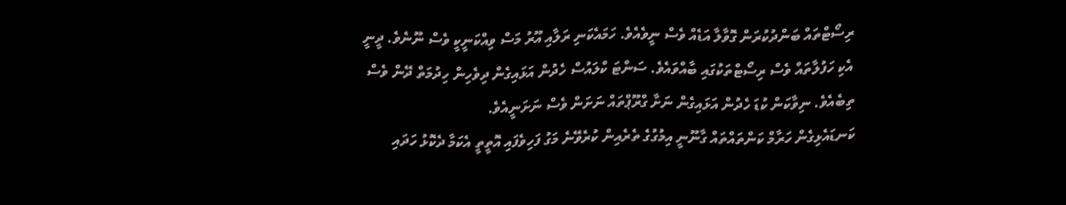ރިސޯޓްތައް ބަންދުކުރަން ގޮވާލާ އަޑެއް ވެސް ނީވެއެވެ. ހަމައެކަނި ރަލާއި އޫރު މަސް ވިއްކަނީކީ ވެސް ނޫނެވެ. ދީނީ އެކި ހަފުލާތައް ވެސް ރިސޯޓްތަކުގައި ބާއްވައެވެ. ސަންޓަ ކްލައުސް ހެދުން އަޅައިގެން ދިވެހިން ހިދުމަތް ދޭން ވެސް ތިބެއެވެ. ނިވާކަން ކުޑަ ހެދުން އަޅައިގެން ނަށާ ގްރޫޕްތައް ނަށަން ވެސް ނަށަނީއެވެ.
ކަނޑައެޅިގެން ހަރާމް ކަންތައްތައް ގާނޫނީ އިމުގުގެ ތެރެއިން ކުރެވޭނެ މަގު ފަހިވެފައި އޮތީތީ އެކަމާ ދެކޮޅު ހަދައި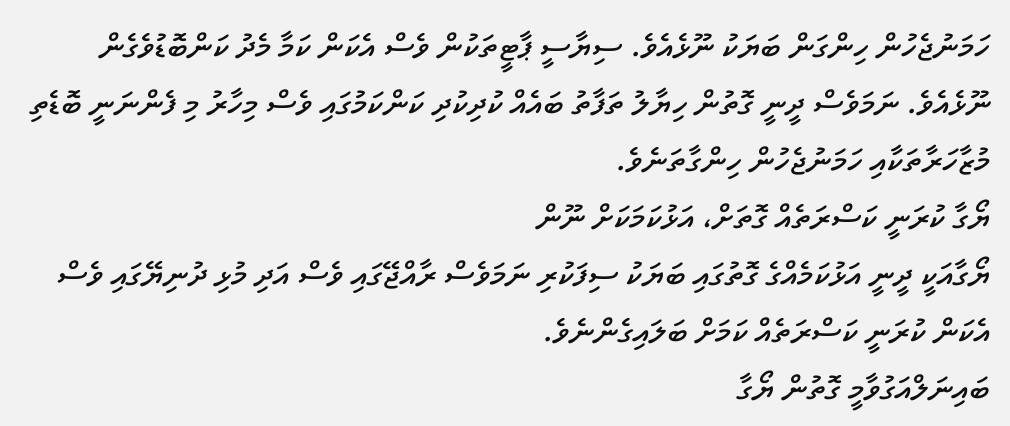ހަމަނުޖެހުން ހިންގަން ބަޔަކު ނޫޅެއެވެ. ސިޔާސީ ޕާޓީތަކުން ވެސް އެކަން ކަމާ މެދު ކަންބޮޑުވެގެން ނޫޅެއެވެ. ނަމަވެސް ދީނީ ގޮތުން ހިޔާލު ތަފާތު ބައެއް ކުދިކުދި ކަންކަމުގައި ވެސް މިހާރު މި ފެންނަނީ ބޮޑެތި މުޒާހަރާތަކާއި ހަމަނުޖެހުން ހިންގާތަނެވެ.
ޔޯގާ ކުރަނީ ކަސްރަތެއް ގޮތަށް، އަޅުކަމަކަށް ނޫން
ޔޯގާއަކީ ދީނީ އަޅުކަމެއްގެ ގޮތުގައި ބަޔަކު ސިފަކުރި ނަމަވެސް ރާއްޖޭގައި ވެސް އަދި މުޅި ދުނިޔޭގައި ވެސް އެކަން ކުރަނީ ކަސްރަތެއް ކަމަށް ބަލައިގެންނެވެ.
ބައިނަލްއަގުވާމީ ގޮތުން ޔޯގާ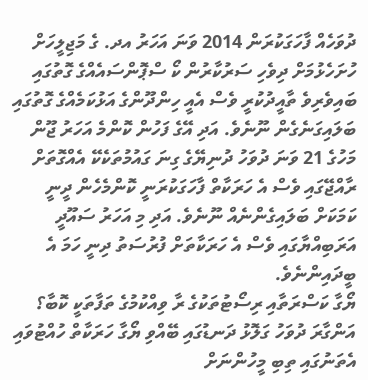ދުވަހެއް ފާހަގަކުރަން 2014 ވަނަ އަހަރު އދ. ގެ މަޖިލީހަށް ހުށަހެޅުމަށް ދިވެހި ސަރުކާރުން ކޯ ސްޕޮންސައެއްގެ ގޮތުގައި ބައިވެރިވެ ތާއީދުކުރީ ވެސް އެއީ ހިންދޫންގެ އަޅުކަމެއްގެ ގޮތުގައި ބަލައިގަނެގެން ނޫނެވެ. އަދި އޭގެ ފަހުން ކޮންމެ އަހަރު ޖޫން މަހުގެ 21 ވަނަ ދުވަހު ދުނިޔޭގެ ގިނަ ގައުމުތަކެކޭ އެއްގޮތަށް ރާއްޖޭގައި ވެސް އެ ހަރަކާތް ފާހަގަކުރަނީ ކޮންމެހެން ދީނީ ކަމަކަށް ބަލައިގެންނެއް ނޫނެވެ. އަދި މި އަހަރު ސައޫދީ އަރަބިއްޔާގައި ވެސް އެ ހަރަކާތަށް ފުރުސަތު ދިނީ ހަމަ އެ ބީދައިންނެވެ.
ޔޯގާ ކަސްރަތާއި ރިސޯޓުތަކުގެ ރާ ވިއްކުމުގެ ތަފާތަކީ ކޮބާ؟
އަންގާރަ ދުވަހު ގަލޮޅު ދަނޑުގައި ބޭއްވި ޔޯގާ ހަރަކާތް ހުއްޓުވައި އެތަނުގައި ތިބި މީހުންނަށް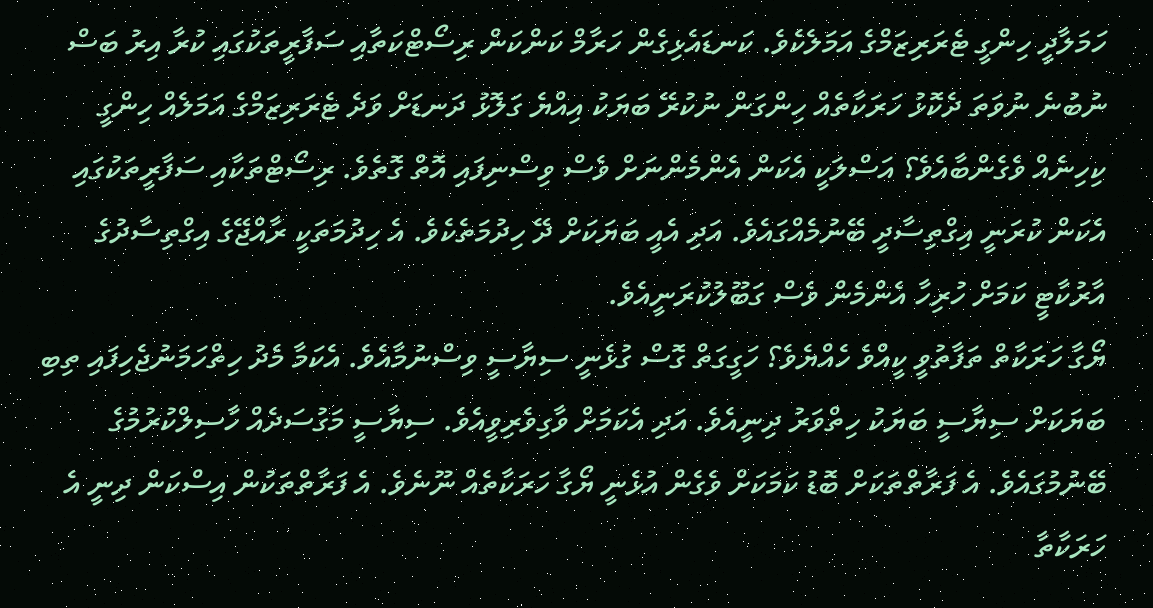ހަމަލާދީ ހިންގީ ޓެރަރިޒަމްގެ އަމަލެކެވެ. ކަނޑައެޅިގެން ހަރާމް ކަންކަން ރިސޯޓްކަތާއި ސަފާރީތަކުގައި ކުރާ އިރު ބަސް ނުބުނެ ނުވަތަ ދެކޮޅު ހަރަކާތެއް ހިންގަން ނުކުރޭ ބަޔަކު އިއްޔެ ގަލޮޅު ދަނޑަށް ވަދެ ޓެރަރިޒަމްގެ އަމަލެއް ހިންގީ ކިހިނެއް ވެގެންބާއެވެ؟ އަސްލަކީ އެކަން އެންމެންނަށް ވެސް ވިސްނިފައި އޮތް ގޮތެވެ. ރިސޯޓްތަކާއި ސަފާރީތަކުގައި އެކަން ކުރަނީ އިގްތިސާދީ ބޭނުމެއްގައެވެ. އަދި އެއީ ބަޔަކަށް ދޭ ހިދުމަތެކެވެ. އެ ހިދުމަތަކީ ރާއްޖޭގެ އިގްތިސާދުގެ އާރުކާޓީ ކަމަށް ހުރިހާ އެންމެން ވެސް ގަބޫލުކުރަނީއެވެ.
ޔޯގާ ހަރަކާތް ތަފާތުވީ ކީއްވެ ހެއްޔެވެ؟ ހަގީގަތް ގޮސް ގުޅެނީ ސިޔާސީ ވިސްނުމާއެވެ. އެކަމާ މެދު ހިތްހަމަނުޖެހިފައި ތިބި ބަޔަކަށް ސިޔާސީ ބަޔަކު ހިތްވަރު ދިނީއެވެ. އަދި އެކަމަށް ވާގިވެރިވީއެވެ. ސިޔާސީ މަގުސަދެއް ހާސިލްކުރުމުގެ ބޭނުމުގައެވެ. އެ ފަރާތްތަކަށް ބޮޑު ކަމަކަށް ވެގެން އުޅެނީ ޔޯގާ ހަރަކާތެއް ނޫނެވެ. އެ ފަރާތްތަކުން އިސްކަން ދިނީ އެ ހަރަކާތާ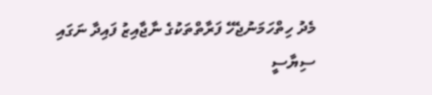މެދު ހިތްހަމަނުޖެހޭ ފަރާތްތަކުގެ ނާޖާއިޒު ފައިދާ ނަގައި ސިޔާސީ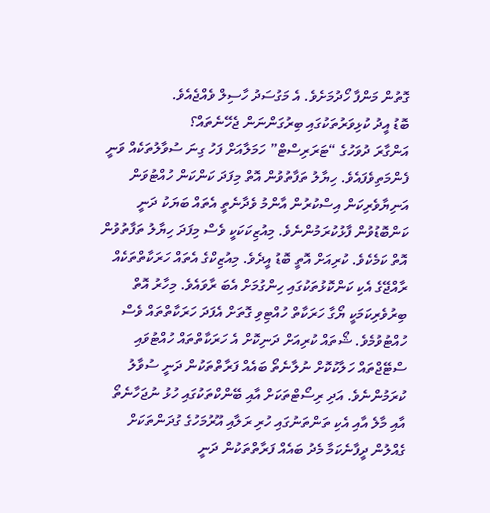ގޮތުން މަންފާ ހޯދުމަށެވެ. އެ މަގުސަދު ހާސިލް ވެއްޖެއެވެ.
ބޮޑު އީދު ކުޅިވަރުތަކުގައި ބިރުގަންނަން ޖެހޭނެތައް؟
އަންގާރަ ދުވަހުގެ “ޓަރަރިސްޓް” ހަމަލާއަށް ފަހު ގިނަ ސުވާލުތަކެއް ވަނީ ފެންމަތިވެފައެވެ. ހިޔާލު ތަފާތުވުން އޮތް މިފަދަ ކަންކަން ހުއްޓުވަން އަނިޔާވެރިކަން އިސްކުރުން އާންމު ވެދާނެތީ އެތައް ބަޔަކު ދަނީ ކަންބޮޑުވުން ފާޅުކުރަމުންނެވެ. މިއުޒިކަކަކީ ވެސް މިފަދަ ހިޔާލު ތަފާތުވުން އޮތް ކަމެކެވެ. ކުރިއަށް އޮތީ ބޮޑު އީދެވެ. މިއުޒިކްގެ އެތައް ހަރަކާތްތަކެއް ރާއްޖޭގެ އެކި ކަންކޮޅުތަކުގައި ހިންގުމަށް އެބަ ރާވައެވެ. މިހާރު އޮތް ބިރުވެރިކަމަކީ ޔޯގާ ހަރަކާތް ހުއްޓިވި ގޮތަށް އެފަދަ ހަރަކާތްތައް ވެސް ހުއްޓުވުމެވެ. ޝޯތައް ކުރިއަށް ދަނިކޮށް އެ ހަރަކާތްތައް ހުއްޓުވައި ސްޓޭޖްތައް ހަލާކުކޮށް ނުލާނެތޯ ބައެއް ފަރާތްތަކުން ދަނީ ސުވާލު ކުރަމުންނެވެ. އަދި ރިސޯޓްތަކަށް އާއި ބޭންކްތަކުގައި ހުޅު ނުޖަހާނެތޯ އާއި މާލެ އާއި އެކި ތަންތަނުގައި ހުރި ރަލާއި އޫރުމަހުގެ ގުދަންތަކަށް ގެއްލުން ދީފާނެކަމާ މެދު ބައެއް ފަރާތްތަކުން ދަނީ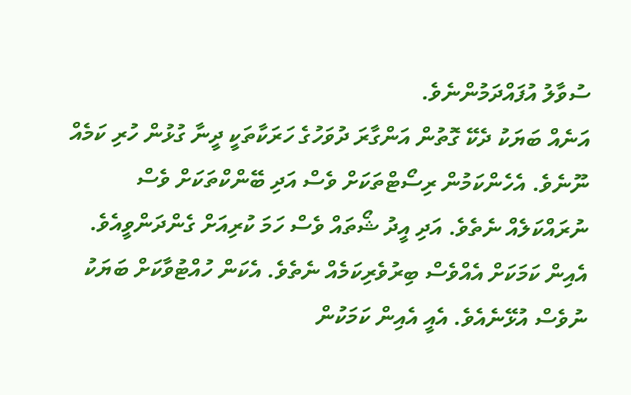ސުވާލު އުފައްދަމުންނެވެ.
އަނެއް ބަޔަކު ދެކޭ ގޮތުން އަންގާރަ ދުވަހުގެ ހަރަކާތަކީ ދީނާ ގުޅުން ހުރި ކަމެއް ނޫނެވެ. އެހެންކަމުން ރިސޯޓްތަކަށް ވެސް އަދި ބޭންކްތަކަށް ވެސް ނުރައްކަލެއް ނެތެވެ. އަދި އީދު ޝޯތައް ވެސް ހަމަ ކުރިއަށް ގެންދަންވީއެވެ. އެއިން ކަމަކަށް އެއްވެސް ބިރުވެރިކަމެއް ނެތެވެ. އެކަން ހުއްޓުވާކަށް ބަޔަކު ނުވެސް އުޅޭނެއެވެ. އެއީ އެއިން ކަމަކުން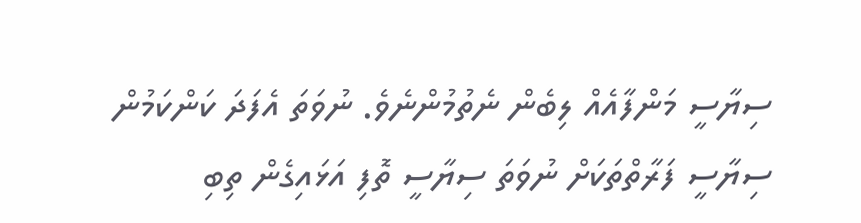ސިޔާސީ މަންފާއެއް ލިބެން ނެތުމުންނެވެ. ނުވަތަ އެފަދަ ކަންކަމުން ސިޔާސީ ފަރާތްތަކަށް ނުވަތަ ސިޔާސީ ތޮފި އަޅައިގެން ތިބި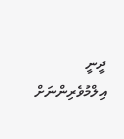ދީނީ އިލްމުވެރިންނަށް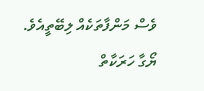ވެސް މަންފާތަކެއް ލިބޭތީއެވެ. ޔޯގާ ހަރަކާތް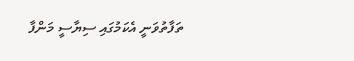ތަފާތުވަނީ އެކަމުގައި ސިޔާސީ މަންފާ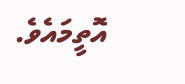އޮތީމައެވެ.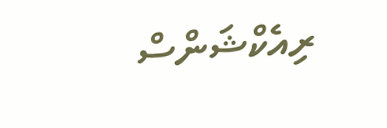ރިއެކްޝަންސް